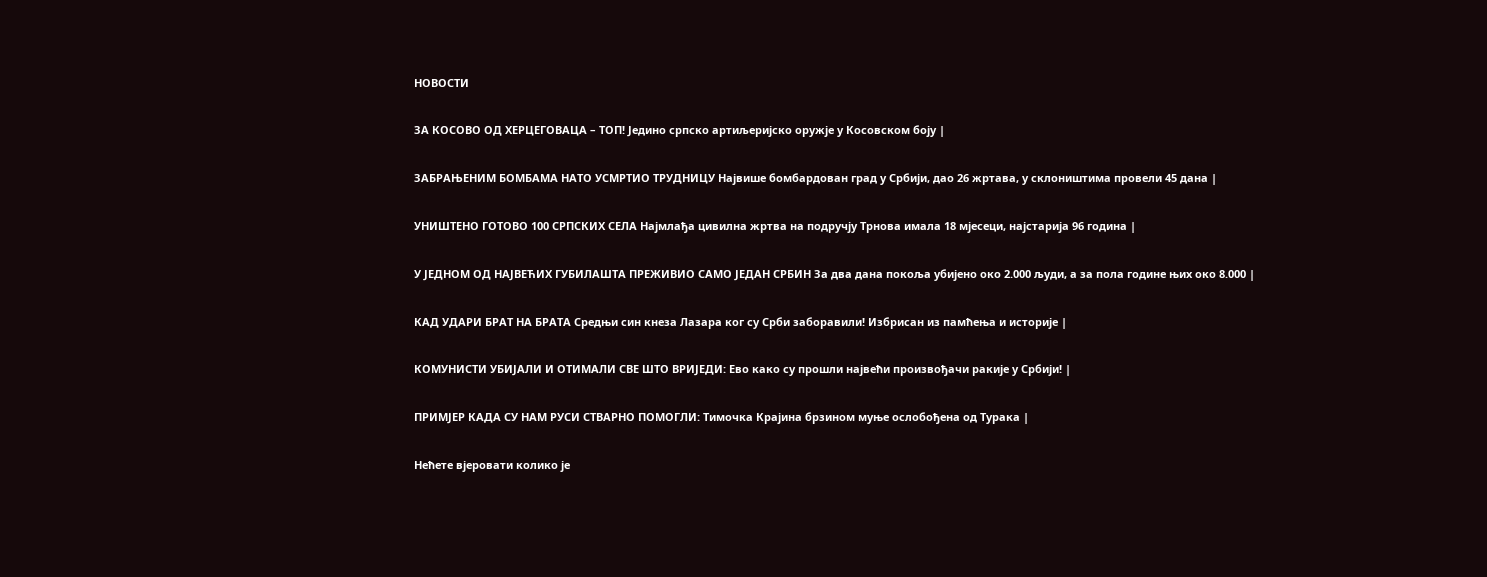НОВОСТИ

ЗА КОСОВО ОД ХЕРЦЕГОВАЦА – ТОП! Једино српско артиљеријско оружје у Косовском боју |

ЗАБРАЊЕНИМ БОМБАМА НАТО УСМРТИО ТРУДНИЦУ Највише бомбардован град у Србији, дао 26 жртава, у склоништима провели 45 дана |

УНИШТЕНО ГОТОВО 100 СРПСКИХ СЕЛА Најмлађа цивилна жртва на подручју Трнова имала 18 мјесеци, најстарија 96 година |

У ЈЕДНОМ ОД НАЈВЕЋИХ ГУБИЛАШТА ПРЕЖИВИО САМО ЈЕДАН СРБИН За два дана покоља убијено око 2.000 људи, а за пола године њих око 8.000 |

КАД УДАРИ БРАТ НА БРАТА Средњи син кнеза Лазара ког су Срби заборавили! Избрисан из памћења и историје |

КОМУНИСТИ УБИЈАЛИ И ОТИМАЛИ СВЕ ШТО ВРИЈЕДИ: Ево како су прошли највећи произвођачи ракије у Србији! |

ПРИМЈЕР КАДА СУ НАМ РУСИ СТВАРНО ПОМОГЛИ: Тимочка Крајина брзином муње ослобођена од Турака |

Нећете вјеровати колико је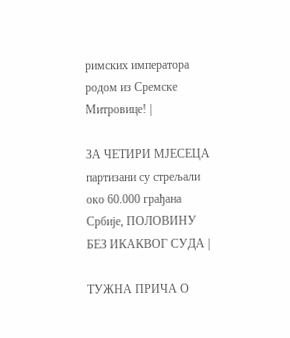римских императора родом из Сремске Митровице! |

ЗА ЧЕТИРИ МЈЕСЕЦА партизани су стрељали око 60.000 грађана Србије, ПОЛОВИНУ БЕЗ ИКАКВОГ СУДА |

ТУЖНА ПРИЧА О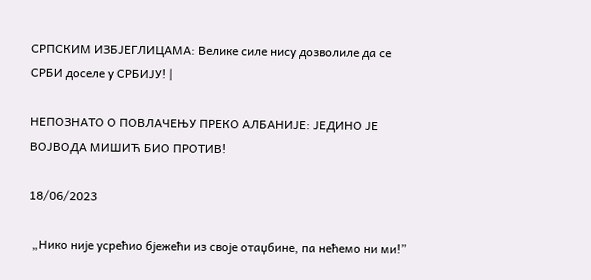СРПСКИМ ИЗБЈЕГЛИЦАМА: Велике силе нису дозволиле да се СРБИ доселе у СРБИЈУ! |

НЕПОЗНАТО О ПОВЛАЧЕЊУ ПРЕКО АЛБАНИЈЕ: ЈЕДИНО ЈЕ ВОЈВОДА МИШИЋ БИО ПРОТИВ!

18/06/2023

 „Нико није усрећио бјежећи из своје отаџбине, па нећемо ни ми!”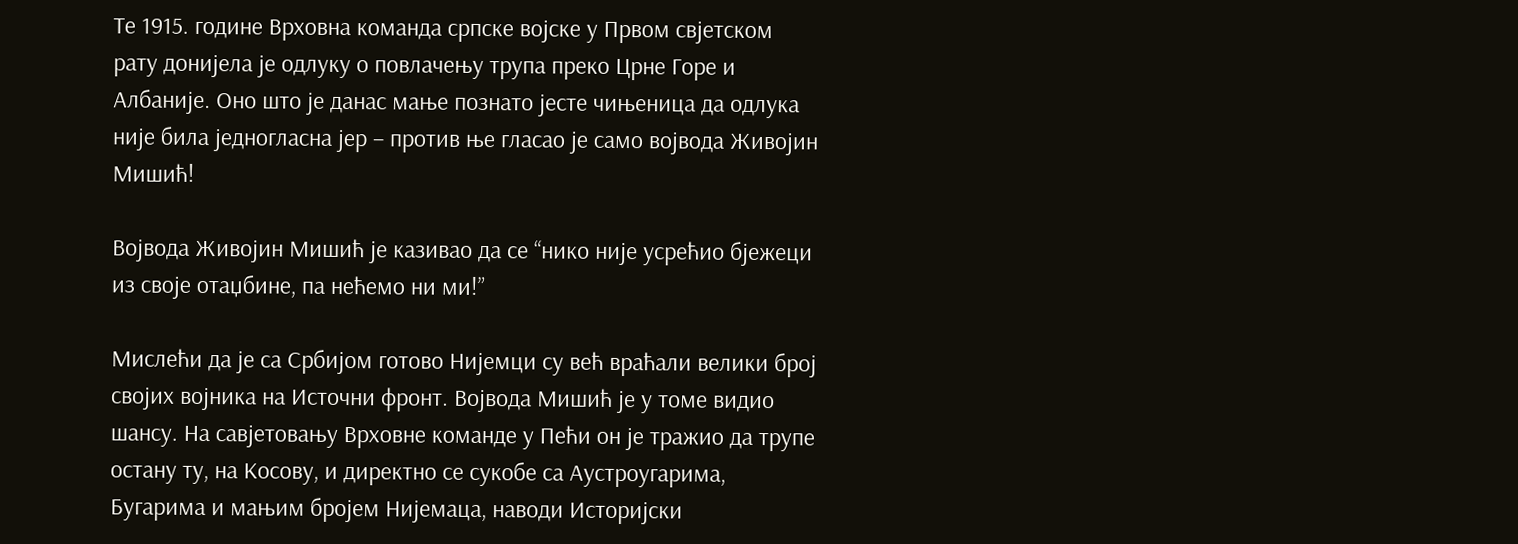Те 1915. године Врховна команда српске војске у Првом свјетском рату донијела је одлуку о повлачењу трупа преко Црне Горе и Албаније. Оно што је данас мање познато јесте чињеница да одлука није била једногласна јер – против ње гласао је само војвода Живојин Мишић!

Војвода Живојин Мишић је казивао да се “нико није усрећио бјежеци из своје отаџбине, па нећемо ни ми!”

Мислећи да је са Србијом готово Нијемци су већ враћали велики број својих војника на Источни фронт. Војвода Мишић је у томе видио шансу. На савјетовању Врховне команде у Пећи он је тражио да трупе остану ту, на Косову, и директно се сукобе са Аустроугарима, Бугарима и мањим бројем Нијемаца, наводи Историјски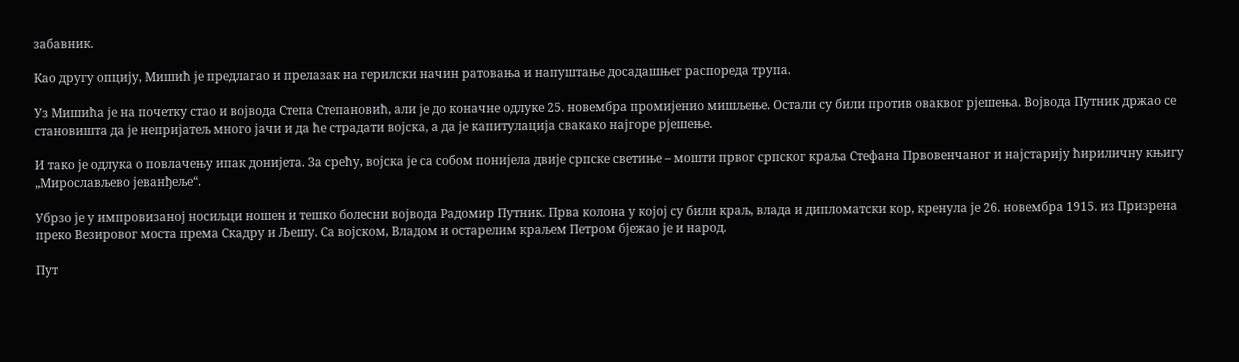забавник.

Као другу опцију, Мишић је предлагао и прелазак на герилски начин ратовања и напуштање досадашњег распореда трупа.

Уз Мишића је на почетку стао и војвода Степа Степановић, али је до коначне одлуке 25. новембра промијенио мишљење. Остали су били против оваквог рјешења. Војвода Путник држао се становишта да је непријатељ много јачи и да ће страдати војска, а да је капитулација свакако најгоре рјешење.

И тако је одлука о повлачењу ипак донијета. За срећу, војска је са собом понијела двије српске светиње – мошти првог српског краља Стефана Првовенчаног и најстарију ћириличну књигу „Мирослављево јеванђеље“.

Убрзо је у импровизаној носиљци ношен и тешко болесни војвода Радомир Путник. Прва колона у којој су били краљ, влада и дипломатски кор, кренула је 26. новембра 1915. из Призрена преко Везировог моста према Скадру и Љешу. Са војском, Владом и остарелим краљем Петром бјежао је и народ.

Пут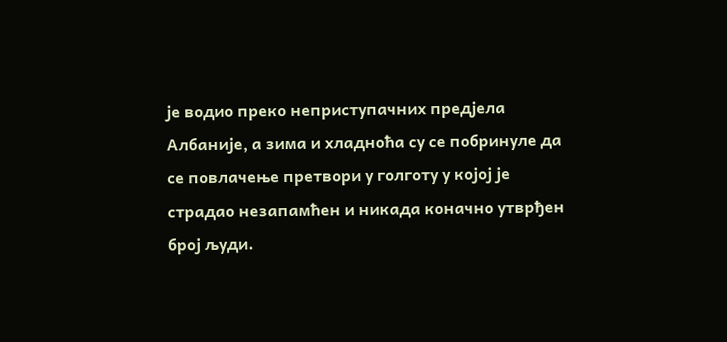је водио преко неприступачних предјела Албаније, а зима и хладноћа су се побринуле да се повлачење претвори у голготу у којој је страдао незапамћен и никада коначно утврђен број људи.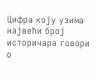Цифра коју узима највећи број историчара говори о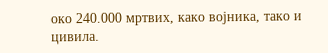око 240.000 мртвих, како војника, тако и цивила.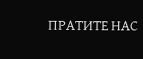ПРАТИТЕ НАС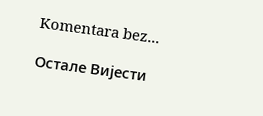Komentara bez...

Остале Вијести